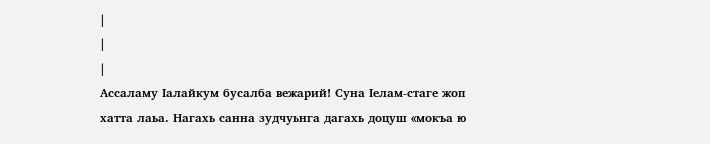|
|
|
Ассаламу Iалайкум бусалба вежарий! Суна Iелам-стаге жоп хатта лаьа. Нагахь санна зудчуьнга дагахь доцуш «мокъа ю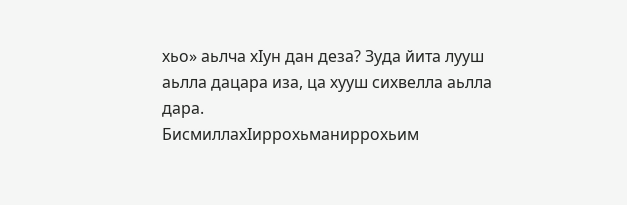хьо» аьлча хIун дан деза? Зуда йита лууш аьлла дацара иза, ца хууш сихвелла аьлла дара.
БисмиллахIиррохьманиррохьим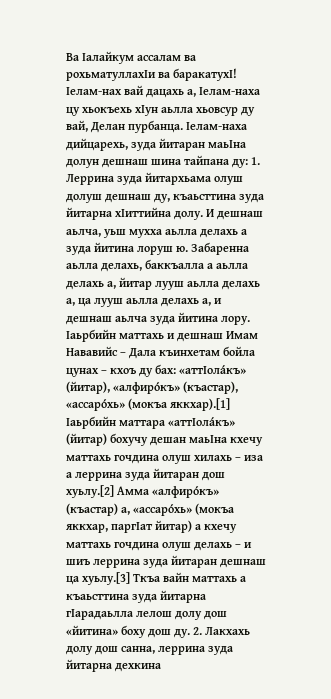Ва Iалайкум ассалам ва рохьматуллахIи ва баракатухI! Iелам-нах вай дацахь а, Iелам-наха цу хьокъехь хIун аьлла хьовсур ду вай, Делан пурбанца. Iелам-наха дийцарехь, зуда йитаран маьIна долун дешнаш шина тайпана ду: 1. Леррина зуда йитархьама олуш долуш дешнаш ду, къаьсттина зуда йитарна хIиттийна долу. И дешнаш аьлча, уьш мухха аьлла делахь а зуда йитина лоруш ю. Забаренна аьлла делахь, баккъалла а аьлла делахь а, йитар лууш аьлла делахь а, ца лууш аьлла делахь а, и дешнаш аьлча зуда йитина лору. Iаьрбийн маттахь и дешнаш Имам Нававийс – Дала къинхетам бойла цунах – кхоъ ду бах: «аттIолáкъ» (йитар), «алфирóкъ» (къастар), «ассарóхь» (мокъа яккхар).[1] Iаьрбийн маттара «аттIолáкъ» (йитар) бохучу дешан маьIна кхечу маттахь гочдина олуш хилахь – иза а леррина зуда йитаран дош хуьлу.[2] Амма «алфирóкъ» (къастар) а, «ассарóхь» (мокъа яккхар, паргIат йитар) а кхечу маттахь гочдина олуш делахь – и шиъ леррина зуда йитаран дешнаш ца хуьлу.[3] Ткъа вайн маттахь а къаьсттина зуда йитарна гIарадаьлла лелош долу дош «йитина» боху дош ду. 2. Лакхахь долу дош санна, леррина зуда йитарна дехкина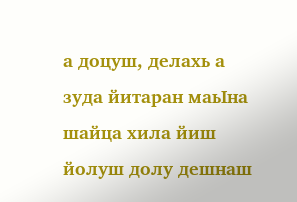а доцуш, делахь а зуда йитаран маьIна шайца хила йиш йолуш долу дешнаш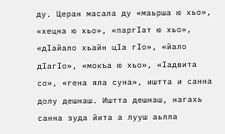ду. Церан масала ду «маьрша ю хьо», «хецна ю хьо», «паргIат ю хьо», «дIайало хьайн цIа гIо», «йало дIагIо», «мокъа ю хьо», «Iадвита со», «гена яла суна», иштта и санна долу дешнаш. Иштта дешнаш, нагахь санна зуда йита а лууш аьлла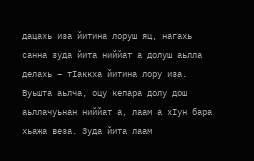дацахь иза йитина лоруш яц, нагахь санна зуда йита ниййат а долуш аьлла делахь – тIаккха йитина лору иза. Вуьшта аьлча, оцу кепара долу дош аьллачуьнан ниййат а, лаам а хIун бара хьажа веза. Зуда йита лаам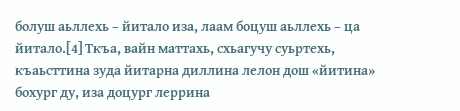болуш аьллехь – йитало иза, лаам боцуш аьллехь – ца йитало.[4] Ткъа, вайн маттахь, схьагучу суьртехь, къаьсттина зуда йитарна диллина лелон дош «йитина» бохург ду, иза доцург леррина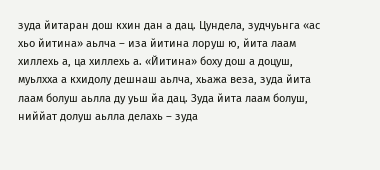зуда йитаран дош кхин дан а дац. Цундела, зудчуьнга «ас хьо йитина» аьлча – иза йитина лоруш ю, йита лаам хиллехь а, ца хиллехь а. «Йитина» боху дош а доцуш, муьлхха а кхидолу дешнаш аьлча, хьажа веза, зуда йита лаам болуш аьлла ду уьш йа дац. Зуда йита лаам болуш, ниййат долуш аьлла делахь – зуда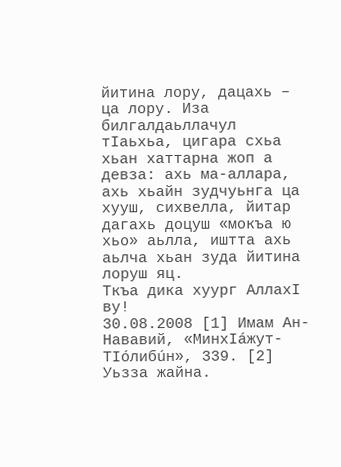йитина лору, дацахь – ца лору. Иза билгалдаьллачул тIаьхьа, цигара схьа хьан хаттарна жоп а девза: ахь ма-аллара, ахь хьайн зудчуьнга ца хууш, сихвелла, йитар дагахь доцуш «мокъа ю хьо» аьлла, иштта ахь аьлча хьан зуда йитина лоруш яц.
Ткъа дика хуург АллахI ву!
30.08.2008 [1] Имам Ан-Нававий, «МинхIáжут-ТIóлибúн», 339. [2] Уьзза жайна.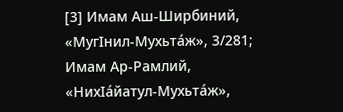[3] Имам Аш-Ширбиний, «МугIнил-Мухьтáж», 3/281; Имам Ар-Рамлий, «НихIáйатул-Мухьтáж»,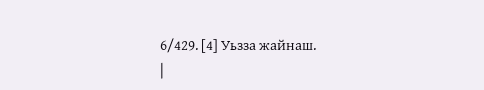6/429. [4] Уьзза жайнаш.
|